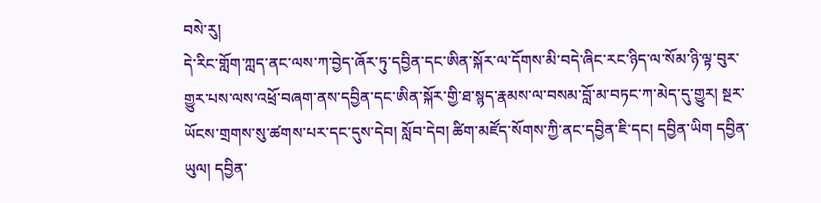བསེ་རུ།
དེ་རིང་གློག་ཀླད་ནང་ལས་ཀ་བྱེད་ཞོར་ཏུ་དབྱིན་དང་ཨིན་སྐོར་ལ་དོགས་མི་བདེ་ཞིང་རང་ཉིད་ལ་སོམ་ཉི་ལྟ་བུར་གྱུར་པས་ལས་འཕྲོ་བཞག་ནས་དབྱིན་དང་ཨིན་སྐོར་གྱི་ཐ་སྙད་རྣམས་ལ་བསམ་བློ་མ་བཏང་ཀ་མེད་དུ་གྱུར། སྔར་ཡོངས་གྲགས་སུ་ཚགས་པར་དང་དུས་དེབ། སློབ་དེབ། ཚིག་མཛོད་སོགས་ཀྱི་ནང་དབྱིན་ཇི་དང། དབྱིན་ཡིག དབྱིན་ཡུལ། དབྱིན་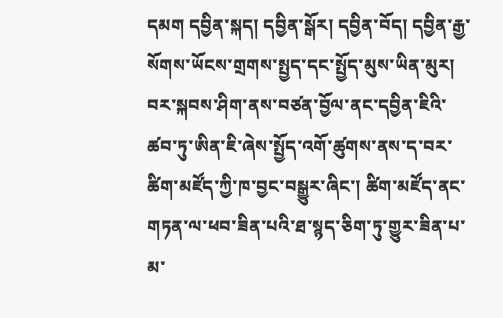དམག དབྱིན་སྐད། དབྱིན་སྒོར། དབྱིན་བོད། དབྱིན་རྒྱ་སོགས་ཡོངས་གྲགས་སྤྱད་དང་སྤྱོད་མུས་ཡིན་མུར། བར་སྐབས་ཤིག་ནས་བཙན་བྱོལ་ནང་དབྱིན་ཇིའི་ཚབ་ཏུ་ཨིན་ཇི་ཞེས་སྤྱོད་འགོ་ཚུགས་ནས་ད་བར་ཚིག་མཛོད་ཀྱི་ཁ་བྱང་བསྒྱུར་ཞིང་། ཚིག་མཛོད་ནང་གཏན་ལ་ཕབ་ཟིན་པའི་ཐ་སྙད་ཅིག་ཏུ་གྱུར་ཟིན་པ་མ་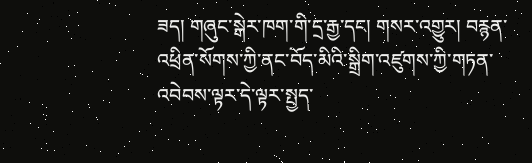ཟད། གཞུང་སྒེར་ཁག་གི་དྲ་རྒྱ་དང། གསར་འགྱུར། བརྙན་འཕྲིན་སོགས་ཀྱི་ནང་བོད་མིའི་སྒྲིག་འཛུགས་ཀྱི་གཏན་འབེབས་ལྟར་དེ་ལྟར་སྤྱད་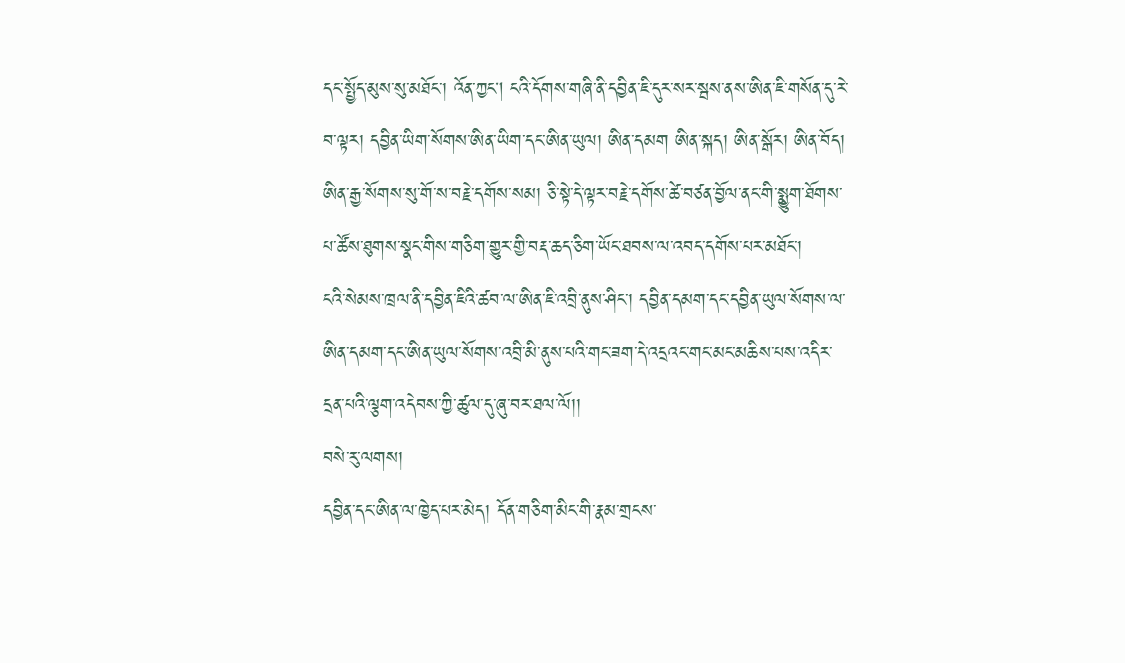དང་སྤྱོད་མུས་སུ་མཐོང་། འོན་ཀྱང། ངའི་དོགས་གཞི་ནི་དབྱིན་ཇི་དུར་སར་སྦས་ནས་ཨིན་ཇི་གསོན་དུ་རེ་བ་ལྟར། དབྱིན་ཡིག་སོགས་ཨིན་ཡིག་དང་ཨིན་ཡུལ། ཨིན་དམག ཨིན་སྐད། ཨིན་སྒོར། ཨིན་བོད། ཨིན་རྒྱ་སོགས་སུ་གོ་ས་བརྗེ་དགོས་སམ། ཅི་སྟེ་དེ་ལྟར་བརྗེ་དགོས་ཚེ་བཙན་བྱོལ་ནང་གི་སྨྱུག་ཐོགས་པ་ཚོས་ཐུགས་སྣང་གིས་གཅིག་གྱུར་གྱི་བརྡ་ཆད་ཅིག་ཡོང་ཐབས་ལ་འབད་དགོས་པར་མཐོང་།
ངའི་སེམས་ཁྲལ་ནི་དབྱིན་ཇིའི་ཚབ་ལ་ཨིན་ཇི་འབྲི་ནུས་ཤིང་། དབྱིན་དམག་དང་དབྱིན་ཡུལ་སོགས་ལ་ཨིན་དམག་དང་ཨིན་ཡུལ་སོགས་འབྲི་མི་ནུས་པའི་གང་ཟག་དེ་འདྲའང་གང་མང་མཆིས་པས་འདིར་དྲན་པའི་ལྕག་འདེབས་ཀྱི་ཚུལ་དུ་ཞུ་བར་ཐལ་ལོ།།
བསེ་རུ་ལགས།
དབྱིན་དང་ཨིན་ལ་ཁྱེད་པར་མེད། དོན་གཅིག་མིང་གི་རྣམ་གྲངས་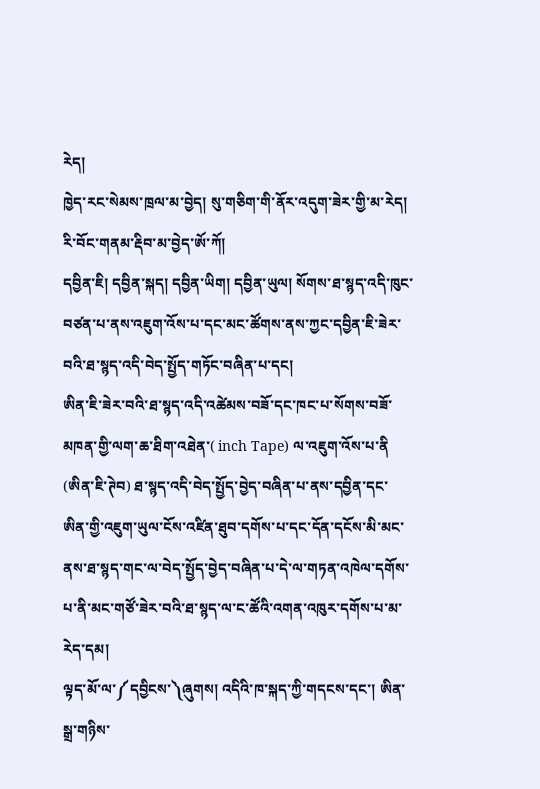རེད།
ཁྱེད་རང་སེམས་ཁྲལ་མ་བྱེད། སུ་གཅིག་གི་ནོར་འདུག་ཟེར་གྱི་མ་རེད།
རི་བོང་གནམ་རྡིབ་མ་བྱེད་ཨོ་ཀོ།
དབྱིན་ཇི། དབྱིན་སྐད། དབྱིན་ཡིག། དབྱིན་ཡུལ། སོགས་ཐ་སྙད་འདི་ཁུང་བཙན་པ་ནས་འཇུག་འོས་པ་དང་མང་ཚོགས་ནས་ཀྱང་དབྱིན་ཇི་ཟེར་བའི་ཐ་སྙད་འདི་བེད་སྤྱོད་གཏོང་བཞིན་པ་དང།
ཨིན་ཇི་ཟེར་བའི་ཐ་སྙད་འདི་འཚེམས་བཟོ་དང་ཁང་པ་སོགས་བཟོ་མཁན་གྱི་ལག་ཆ་ཐིག་འཐེན་( inch Tape) ལ་འཇུག་འོས་པ་ནི (ཨིན་ཇི་ཊེབ) ཐ་སྙད་འདི་བེད་སྤྱོད་བྱེད་བཞིན་པ་ནས་དབྱིན་དང་ཨིན་གྱི་འཇུག་ཡུལ་ངོས་འཛིན་ཐུབ་དགོས་པ་དང་དོན་དངོས་མི་མང་ནས་ཐ་སྙད་གང་ལ་བེད་སྤྱོད་བྱེད་བཞིན་པ་དེ་ལ་གཏན་འཁེལ་དགོས་པ་ནི་མང་གཙོ་ཟེར་བའི་ཐ་སྙད་ལ་ང་ཚོའི་འགན་འཁུར་དགོས་པ་མ་རེད་དམ།
ལྟད་མོ་ལ་༼དབྱིངས་༽ཞུགས། འདིའི་ཁ་སྐད་ཀྱི་གདངས་དང་། ཨིན་སྒྲ་གཉིས་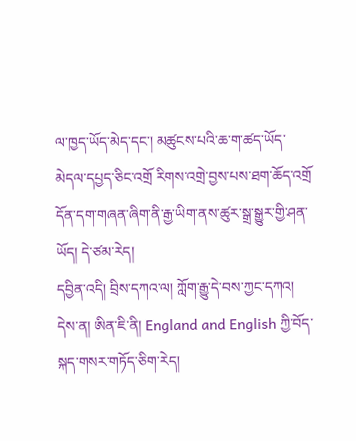ལ་ཁྱད་ཡོད་མེད་དང་། མཚུངས་པའི་ཆ་ག་ཚད་ཡོད་མེདལ་དཔྱད་ཅིང་འགྲོ རིགས་འགྲེ་བྱས་པས་ཐག་ཆོད་འགྲོ དོན་དག་གཞན་ཞིག་ནི་རྒྱ་ཡིག་ནས་ཚུར་སྒྲ་སྒྱུར་གྱི་ཤན་ཡོད། དེ་ཙམ་རེད།
དབྱིན་འདི། བྲིས་དཀའ་ལ། ཀློག་རྒྱུ་དེ་བས་ཀྱང་དཀའ། དེས་ན། ཨིན་ཇི་ནི། England and English ཀྱི་བོད་སྐད་གསར་གཏོད་ཅིག་རེད།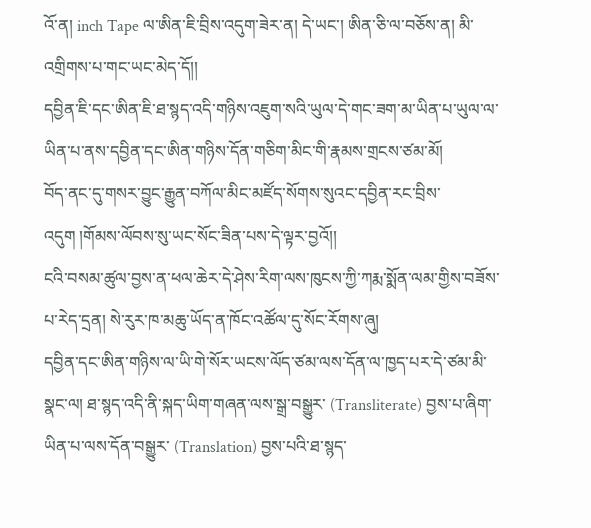འོ་ན། inch Tape ལ་ཨིན་ཇི་བྲིས་འདུག་ཟེར་ན། དེ་ཡང་། ཨིན་ཅི་ལ་བཅོས་ན། མི་འགྲིགས་པ་གང་ཡང་མེད་དོ།།
དབྱིན་ཇི་དང་ཨིན་ཇི་ཐ་སྙད་འདི་གཉིས་འཇུག་སའི་ཡུལ་དེ་གང་ཟག་མ་ཡིན་པ་ཡུལ་ལ་ཡིན་པ་ནས་དབྱིན་དང་ཨིན་གཉིས་དོན་གཅིག་མིང་གི་རྣམས་གྲངས་ཙམ་མོ།
བོད་ནང་དུ་གསར་བྱུང་རྒྱུན་བཀོལ་མིང་མཛོད་སོགས་སུའང་དབྱིན་རང་བྲིས་འདུག །གོམས་ལོབས་སུ་ཡང་སོང་ཟིན་པས་དེ་ལྟར་བྱའོ།།
ངའི་བསམ་ཚུལ་བྱས་ན་ཕལ་ཆེར་དེ་ཤེས་རིག་ལས་ཁུངས་ཀྱི་ཀརྨ་སྨོན་ལམ་གྱིས་བཟོས་པ་རེད་དྲན། སེ་རུར་ཁ་མཆུ་ཡོད་ན་ཁོང་འཚོལ་དུ་སོང་རོགས་ཞུ།
དབྱིན་དང་ཨིན་གཉིས་ལ་ཡི་གེ་སོར་ཡངས་ལོད་ཙམ་ལས་དོན་ལ་ཁྱད་པར་དེ་ཙམ་མི་སྣང་ལ། ཐ་སྙད་འདི་ནི་སྐད་ཡིག་གཞན་ལས་སྒྲ་བསྒྱུར་ (Transliterate) བྱས་པ་ཞིག་ཡིན་པ་ལས་དོན་བསྒྱུར་ (Translation) བྱས་པའི་ཐ་སྙད་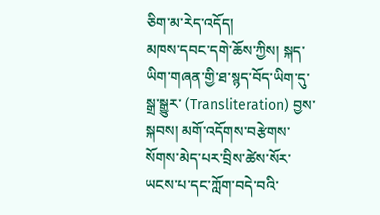ཅིག་མ་རེད་འདོད།
མཁས་དབང་དགེ་ཆོས་ཀྱིས། སྐད་ཡིག་གཞན་གྱི་ཐ་སྙད་བོད་ཡིག་དུ་སྒྲ་སྒྱུར་ (Transliteration) བྱས་སྐབས། མགོ་འདོགས་བརྩེགས་སོགས་མེད་པར་བྲིས་ཚེས་སོར་ཡངས་པ་དང་ཀློག་བདེ་བའི་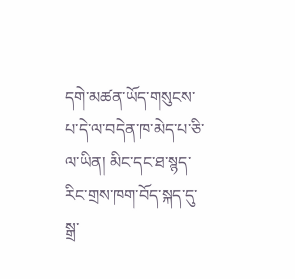དགེ་མཚན་ཡོད་གསུངས་པ་དེ་ལ་བདེན་ཁ་མེད་པ་ཅི་ལ་ཡིན། མིང་དང་ཐ་སྙད་རིང་གྲས་ཁག་བོད་སྐད་དུ་སྒྲ་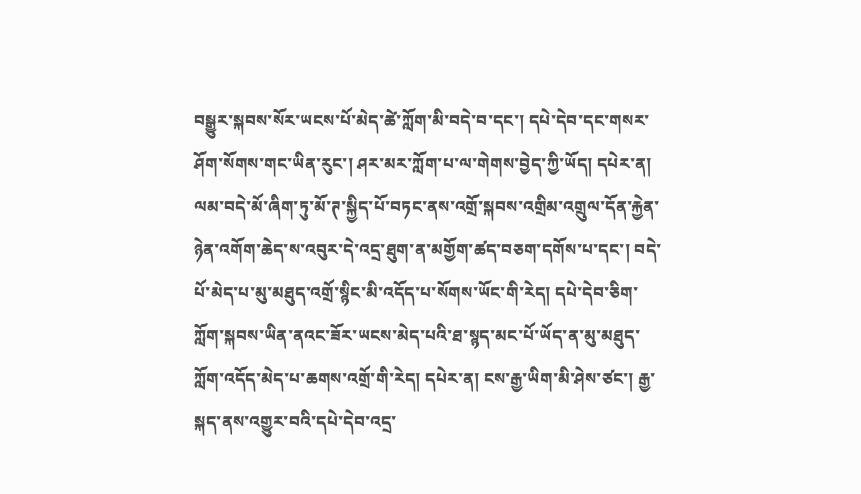བསྒྱུར་སྐབས་སོར་ཡངས་པོ་མེད་ཚེ་ཀློག་མི་བདེ་བ་དང་། དཔེ་དེབ་དང་གསར་ཤོག་སོགས་གང་ཡིན་རུང་། ཤར་མར་ཀློག་པ་ལ་གེགས་བྱེད་ཀྱི་ཡོད། དཔེར་ན། ལམ་བདེ་མོ་ཞིག་ཏུ་མོ་ཊ་སྐྱིད་པོ་བཏང་ནས་འགྲོ་སྐབས་འགྲིམ་འགྲུལ་དོན་རྐྱེན་ཉེན་འགོག་ཆེད་ས་འབུར་དེ་འདྲ་ཐུག་ན་མགྱོག་ཚད་བཅག་དགོས་པ་དང་། བདེ་པོ་མེད་པ་མུ་མཐུད་འགྲོ་སྙིང་མི་འདོད་པ་སོགས་ཡོང་གི་རེད། དཔེ་དེབ་ཅིག་ཀློག་སྐབས་ཡིན་ནའང་ཟོར་ཡངས་མེད་པའི་ཐ་སྙད་མང་པོ་ཡོད་ན་མུ་མཐུད་ཀློག་འདོད་མེད་པ་ཆགས་འགྲོ་གི་རེད། དཔེར་ན། ངས་རྒྱ་ཡིག་མི་ཤེས་ཙང་། རྒྱ་སྐད་ནས་འགྱུར་བའི་དཔེ་དེབ་འདྲ་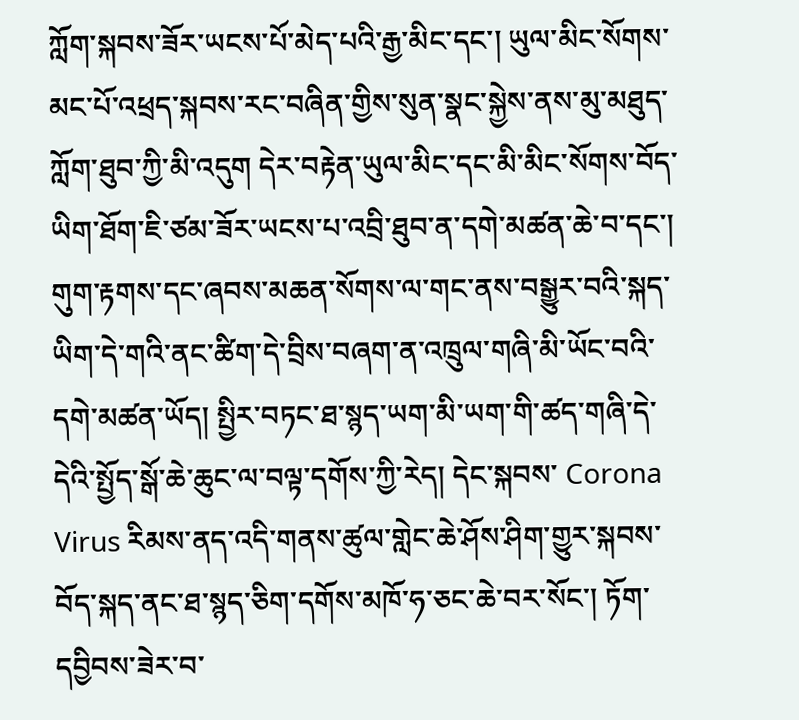ཀློག་སྐབས་ཟོར་ཡངས་པོ་མེད་པའི་རྒྱ་མིང་དང་། ཡུལ་མིང་སོགས་མང་པོ་འཕྲད་སྐབས་རང་བཞིན་གྱིས་སུན་སྣང་སྐྱེས་ནས་མུ་མཐུད་ཀློག་ཐུབ་ཀྱི་མི་འདུག དེར་བརྟེན་ཡུལ་མིང་དང་མི་མིང་སོགས་བོད་ཡིག་ཐོག་ཇི་ཙམ་ཟོར་ཡངས་པ་འབྲི་ཐུབ་ན་དགེ་མཚན་ཆེ་བ་དང་། གུག་རྟགས་དང་ཞབས་མཆན་སོགས་ལ་གང་ནས་བསྒྱུར་བའི་སྐད་ཡིག་དེ་གའི་ནང་ཚིག་དེ་བྲིས་བཞག་ན་འཁྲུལ་གཞི་མི་ཡོང་བའི་དགེ་མཚན་ཡོད། སྤྱིར་བཏང་ཐ་སྙད་ཡག་མི་ཡག་གི་ཚད་གཞི་དེ་དེའི་སྤྱོད་སྒོ་ཆེ་ཆུང་ལ་བལྟ་དགོས་ཀྱི་རེད། དེང་སྐབས་ Corona Virus རིམས་ནད་འདི་གནས་ཚུལ་གླེང་ཆེ་ཤོས་ཤིག་གྱུར་སྐབས་བོད་སྐད་ནང་ཐ་སྙད་ཅིག་དགོས་མཁོ་ཧ་ཅང་ཆེ་བར་སོང་། ཏོག་དབྱིབས་ཟེར་བ་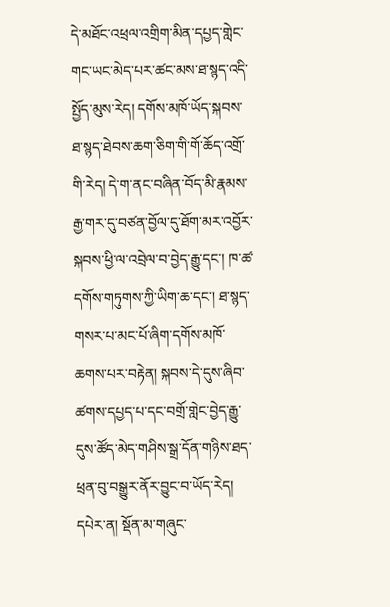དེ་མཐོང་འཕྲལ་འགྲིག་མིན་དཔྱད་གླེང་གང་ཡང་མེད་པར་ཚང་མས་ཐ་སྙད་འདི་སྤྱོད་མུས་རེད། དགོས་མཁོ་ཡོད་སྐབས་ཐ་སྙད་ཐེབས་ཆག་ཅིག་གི་གོ་ཆོད་འགྲོ་གི་རེད། དེ་ག་ནང་བཞིན་བོད་མི་རྣམས་རྒྱ་གར་དུ་བཙན་བྱོལ་དུ་ཐོག་མར་འབྱོར་སྐབས་ཕྱི་ལ་འབྲེལ་བ་བྱེད་རྒྱུ་དང་། ཁ་ཚ་དགོས་གཏུགས་ཀྱི་ཡིག་ཆ་དང་། ཐ་སྙད་གསར་པ་མང་པོ་ཞིག་དགོས་མཁོ་ཆགས་པར་བརྟེན། སྐབས་དེ་དུས་ཞིབ་ཚགས་དཔྱད་པ་དང་བགྲོ་གླེང་བྱེད་རྒྱུ་དུས་ཚོད་མེད་གཤིས་སྒྲ་དོན་གཉིས་ཐད་ཕྲན་བུ་བསྒྱུར་ནོར་བྱུང་བ་ཡོད་རེད། དཔེར་ན། སྡོན་མ་གཞུང་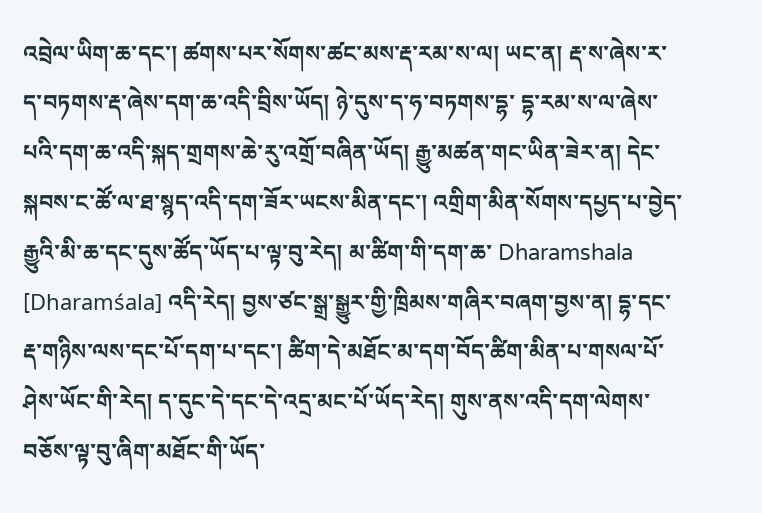འབྲེལ་ཡིག་ཆ་དང་། ཚགས་པར་སོགས་ཚང་མས་རྡ་རམ་ས་ལ། ཡང་ན། རྡ་ས་ཞེས་ར་ད་བཏགས་རྡ་ཞེས་དག་ཆ་འདི་བྲིས་ཡོད། ཉེ་དུས་ད་ཧ་བཏགས་དྷ་ དྷ་རམ་ས་ལ་ཞེས་པའི་དག་ཆ་འདི་སྐད་གྲགས་ཆེ་རུ་འགྲོ་བཞིན་ཡོད། རྒྱུ་མཚན་གང་ཡིན་ཟེར་ན། དེང་སྐབས་ང་ཚོ་ལ་ཐ་སྙད་འདི་དག་ཟོར་ཡངས་མིན་དང་། འགྲིག་མིན་སོགས་དཔྱད་པ་བྱེད་རྒྱུའི་མི་ཆ་དང་དུས་ཚོད་ཡོད་པ་ལྟ་བུ་རེད། མ་ཚིག་གི་དག་ཆ་ Dharamshala [Dharamśala] འདི་རེད། བྱས་ཙང་སྒྲ་སྒྱུར་གྱི་ཁྲིམས་གཞིར་བཞག་བྱས་ན། དྷ་དང་རྡ་གཉིས་ལས་དང་པོ་དག་པ་དང་། ཚིག་དེ་མཐོང་མ་དག་བོད་ཚིག་མིན་པ་གསལ་པོ་ཤེས་ཡོང་གི་རེད། ད་དུང་དེ་དང་དེ་འདྲ་མང་པོ་ཡོད་རེད། གུས་ནས་འདི་དག་ལེགས་བཅོས་ལྟ་བུ་ཞིག་མཐོང་གི་ཡོད་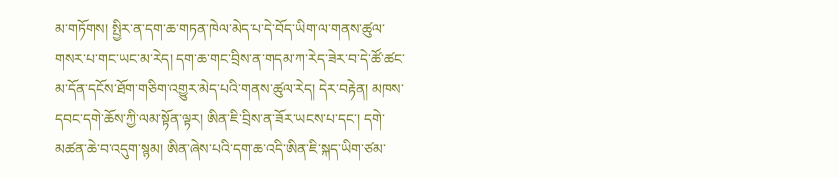མ་གཏོགས། སྤྱིར་ན་དག་ཆ་གཏན་ཁེལ་མེད་པ་དེ་བོད་ཡིག་ལ་གནས་ཚུལ་གསར་པ་གང་ཡང་མ་རེད། དག་ཆ་གང་བྲིས་ན་གདམ་ཀ་རེད་ཟེར་བ་དེ་ཚོ་ཚང་མ་དོན་དངོས་ཐོག་གཅིག་འགྱུར་མེད་པའི་གནས་ཚུལ་རེད། དེར་བརྟེན། མཁས་དབང་དགེ་ཆོས་ཀྱི་ལམ་སྟོན་ལྟར། ཨིན་ཇི་བྲིས་ན་ཟོར་ཡངས་པ་དང་། དགེ་མཚན་ཆེ་བ་འདུག་སྙམ། ཨིན་ཞེས་པའི་དག་ཆ་འདི་ཨིན་ཇི་སྐད་ཡིག་ཙམ་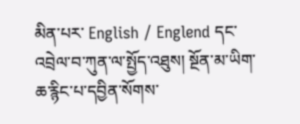མིན་པར་ English / Englend དང་འབྲེལ་བ་ཀུན་ལ་སྤྱོད་འཐུས། སྔོན་མ་ཡིག་ཆ་རྙིང་པ་དབྱིན་སོགས་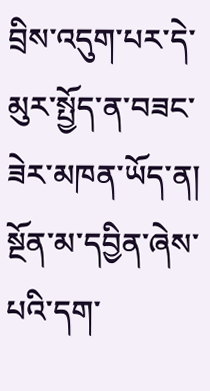བྲིས་འདུག་པར་དེ་མུར་སྤྱོད་ན་བཟང་ཟེར་མཁན་ཡོད་ན། སྔོན་མ་དབྱིན་ཞེས་པའི་དག་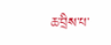ཆ་བྲིས་པ་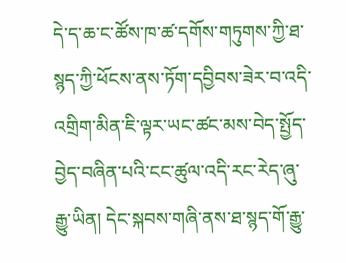དེ་ད་ཆ་ང་ཚོས་ཁ་ཚ་དགོས་གཏུགས་ཀྱི་ཐ་སྙད་ཀྱི་ཕོངས་ནས་ཏོག་དབྱིབས་ཟེར་བ་འདི་འགྲིག་མིན་ཇི་ལྟར་ཡང་ཚང་མས་བེད་སྤྱོད་བྱེད་བཞིན་པའི་ངང་ཚུལ་འདི་རང་རེད་ཞུ་རྒྱུ་ཡིན། དེང་སྐབས་གཞི་ནས་ཐ་སྙད་གོ་རྒྱུ་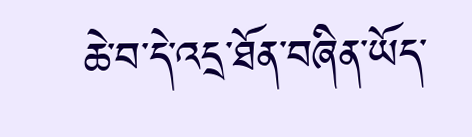ཆེ་བ་དེ་འདྲ་ཐོན་བཞིན་ཡོད་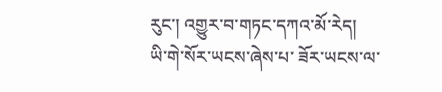རུང་། འགྱུར་བ་གཏང་དཀའ་མོ་རེད།
ཡི་གེ་སོར་ཡངས་ཞེས་པ་ ཟོར་ཡངས་ལ་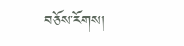བཅོས་རོགས།